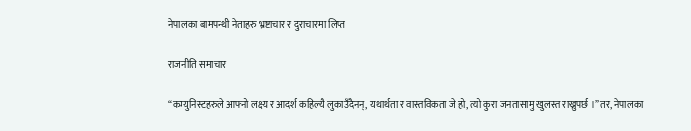नेपालका बामपन्थी नेताहरु भ्रष्टाचार र दुराचारमा लिप्त

राजनीति समाचार

“कम्युनिस्टहरुले आफ्नो लक्ष्य र आदर्श कहिल्यै लुकाउँदैनन्, यथार्थता र वास्तविकता जे हो, त्यो कुरा जनतासामु खुलस्त राख्नुपर्छ ।” तर, नेपालका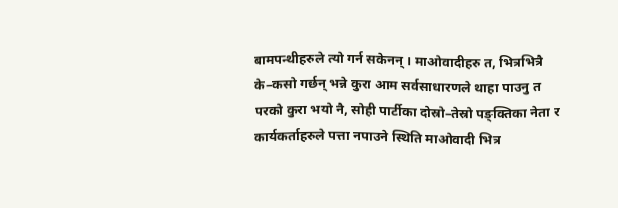बामपन्थीहरुले त्यो गर्न सकेनन् । माओवादीहरु त, भित्रभित्रै के–कसो गर्छन् भन्ने कुरा आम सर्वसाधारणले थाहा पाउनु त परको कुरा भयो नै, सोही पार्टीका दोस्रो–तेस्रो पङ्क्तिका नेता र कार्यकर्ताहरुले पत्ता नपाउने स्थिति माओवादी भित्र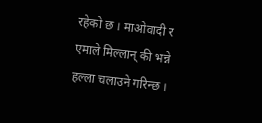रहेको छ । माओवादी र एमाले मिल्लान् की भन्ने हल्ला चलाउने गरिन्छ ।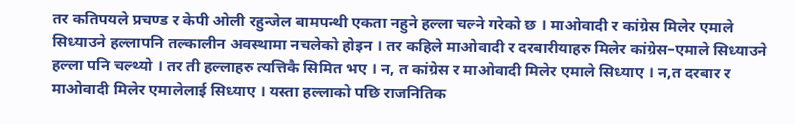तर कतिपयले प्रचण्ड र केपी ओली रहुन्जेल बामपन्थी एकता नहुने हल्ला चल्ने गरेको छ । माओवादी र कांग्रेस मिलेर एमाले सिध्याउने हल्लापनि तल्कालीन अवस्थामा नचलेको होइन । तर कहिले माओवादी र दरबारीयाहरु मिलेर कांग्रेस–एमाले सिध्याउने हल्ला पनि चल्थ्यो । तर ती हल्लाहरु त्यत्तिकै सिमित भए । न, त कांग्रेस र माओवादी मिलेर एमाले सिध्याए । न,त दरबार र माओवादी मिलेर एमालेलाई सिध्याए । यस्ता हल्लाको पछि राजनितिक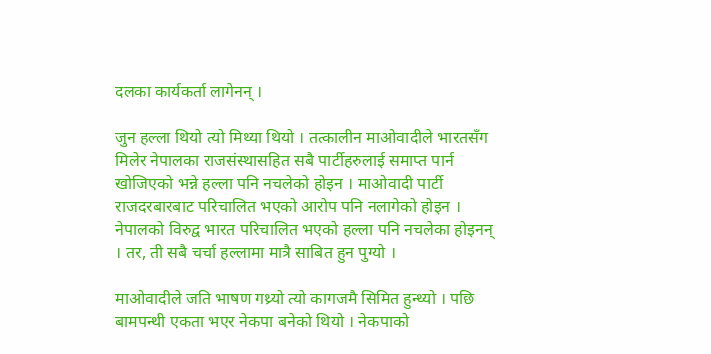दलका कार्यकर्ता लागेनन् ।

जुन हल्ला थियो त्यो मिथ्या थियो । तत्कालीन माओवादीले भारतसँग मिलेर नेपालका राजसंस्थासहित सबै पार्टीहरुलाई समाप्त पार्न खोजिएको भन्ने हल्ला पनि नचलेको होइन । माओवादी पार्टी राजदरबारबाट परिचालित भएको आरोप पनि नलागेको होइन । नेपालको विरुद्व भारत परिचालित भएको हल्ला पनि नचलेका होइनन् । तर, ती सबै चर्चा हल्लामा मात्रै साबित हुन पुग्यो ।

माओवादीले जति भाषण गथ्र्यो त्यो कागजमै सिमित हुन्थ्यो । पछि बामपन्थी एकता भएर नेकपा बनेको थियो । नेकपाको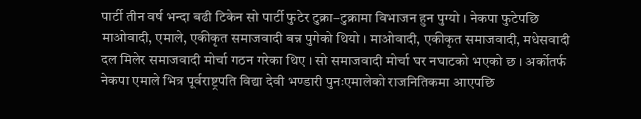पार्टी तीन वर्ष भन्दा बढी टिकेन सो पार्टी फुटेर टुक्रा–टुक्रामा विभाजन हुन पुग्यो । नेकपा फुटेपछि माओवादी, एमाले, एकीकृत समाजवादी बन्न पुगेको थियो । माओवादी, एकीकृत समाजवादी, मधेसवादी दल मिलेर समाजवादी मोर्चा गठन गरेका थिए । सो समाजवादी मोर्चा घर नघाटको भएको छ । अर्कोतर्फ नेकपा एमाले भित्र पूर्वराष्ट्रपति विद्या देवी भण्डारी पुनःएमालेको राजनितिकमा आएपछि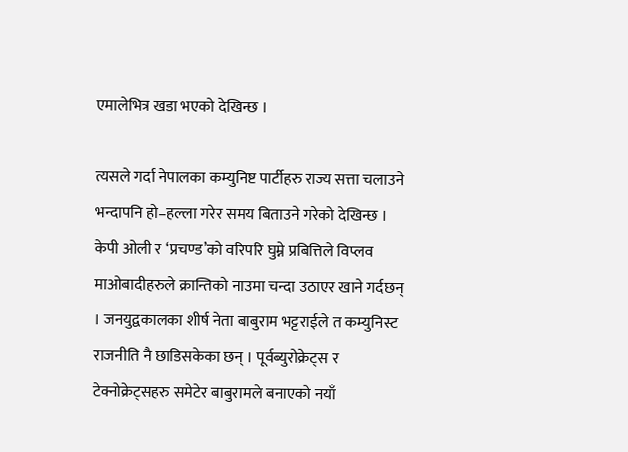एमालेभित्र खडा भएको देखिन्छ ।

त्यसले गर्दा नेपालका कम्युनिष्ट पार्टीहरु राज्य सत्ता चलाउने भन्दापनि हो–हल्ला गरेर समय बिताउने गरेको देखिन्छ । केपी ओली र ‘प्रचण्ड’को वरिपरि घुम्ने प्रबित्तिले विप्लव माओबादीहरुले क्रान्तिको नाउमा चन्दा उठाएर खाने गर्दछन् । जनयुद्वकालका शीर्ष नेता बाबुराम भट्टराईले त कम्युनिस्ट राजनीति नै छाडिसकेका छन् । पूर्वब्युरोक्रेट्स र टेक्नोक्रेट्सहरु समेटेर बाबुरामले बनाएको नयाँ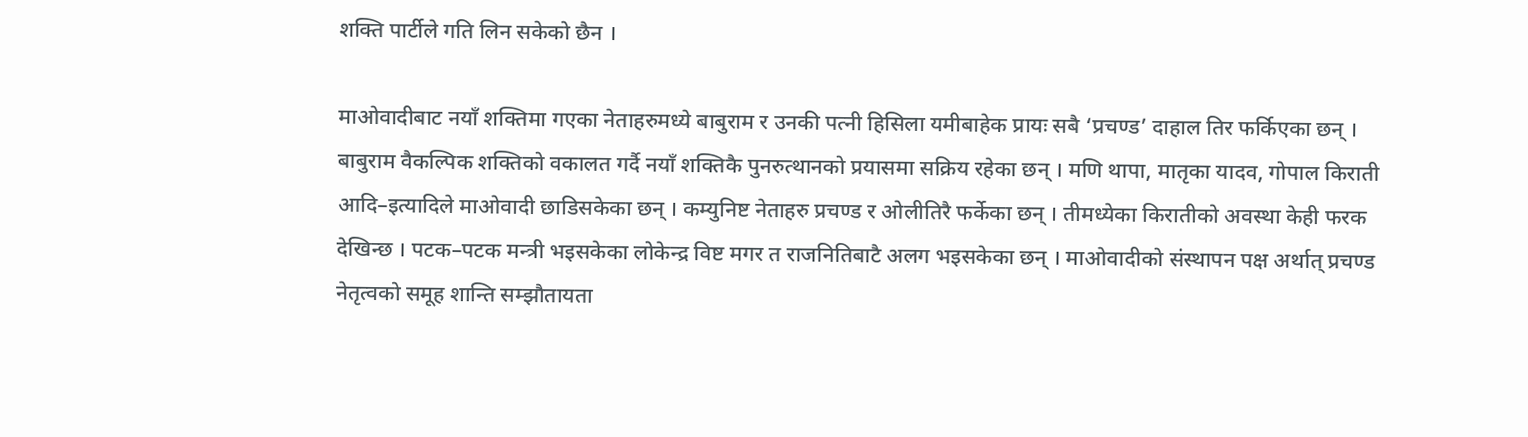शक्ति पार्टीले गति लिन सकेको छैन ।

माओवादीबाट नयाँ शक्तिमा गएका नेताहरुमध्ये बाबुराम र उनकी पत्नी हिसिला यमीबाहेक प्रायः सबै ‘प्रचण्ड’ दाहाल तिर फर्किएका छन् । बाबुराम वैकल्पिक शक्तिको वकालत गर्दै नयाँ शक्तिकै पुनरुत्थानको प्रयासमा सक्रिय रहेका छन् । मणि थापा, मातृका यादव, गोपाल किराती आदि–इत्यादिले माओवादी छाडिसकेका छन् । कम्युनिष्ट नेताहरु प्रचण्ड र ओलीतिरै फर्केका छन् । तीमध्येका किरातीको अवस्था केही फरक देखिन्छ । पटक–पटक मन्त्री भइसकेका लोकेन्द्र विष्ट मगर त राजनितिबाटै अलग भइसकेका छन् । माओवादीको संस्थापन पक्ष अर्थात् प्रचण्ड नेतृत्वको समूह शान्ति सम्झौतायता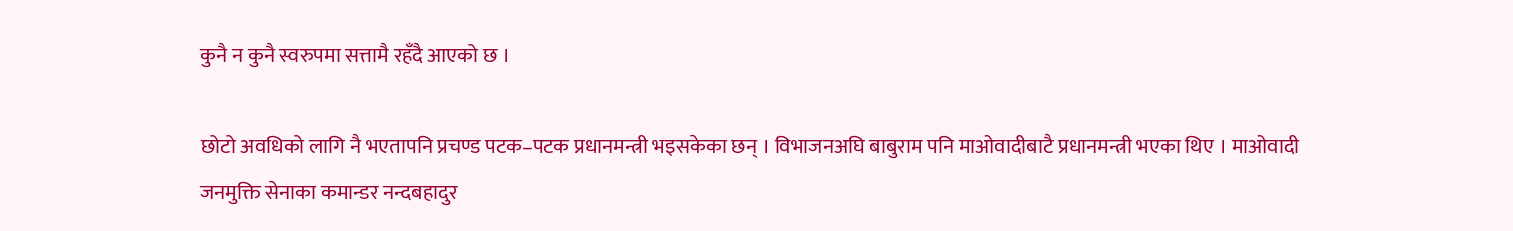कुनै न कुनै स्वरुपमा सत्तामै रहँदै आएको छ ।

छोटो अवधिको लागि नै भएतापनि प्रचण्ड पटक–पटक प्रधानमन्त्री भइसकेका छन् । विभाजनअघि बाबुराम पनि माओवादीबाटै प्रधानमन्त्री भएका थिए । माओवादी जनमुक्ति सेनाका कमान्डर नन्दबहादुर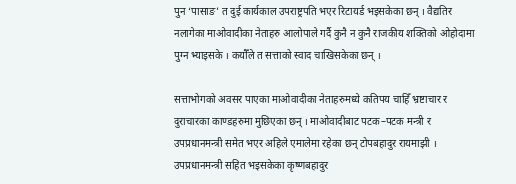पुन ‘पासाङ’ त दुई कार्यकाल उपराष्ट्रपति भएर रिटायर्ड भइसकेका छन् । वैद्यतिर नलागेका माओवादीका नेताहरु आलोपाले गर्दै कुनै न कुनै राजकीय शक्तिको ओहोदामा पुग्न भ्याइसके । कयौँले त सत्ताको स्वाद चाखिसकेका छन् ।

सत्ताभोगको अवसर पाएका माओवादीका नेताहरुमध्ये कतिपय चाहिँ भ्रष्टाचार र दुराचारका काण्डहरुमा मुछिएका छन् । माओवादीबाट पटक–पटक मन्त्री र उपप्रधानमन्त्री समेत भएर अहिले एमालेमा रहेका छन् टोपबहादुर रायमाझी । उपप्रधानमन्त्री सहित भइसकेका कृष्णबहादुर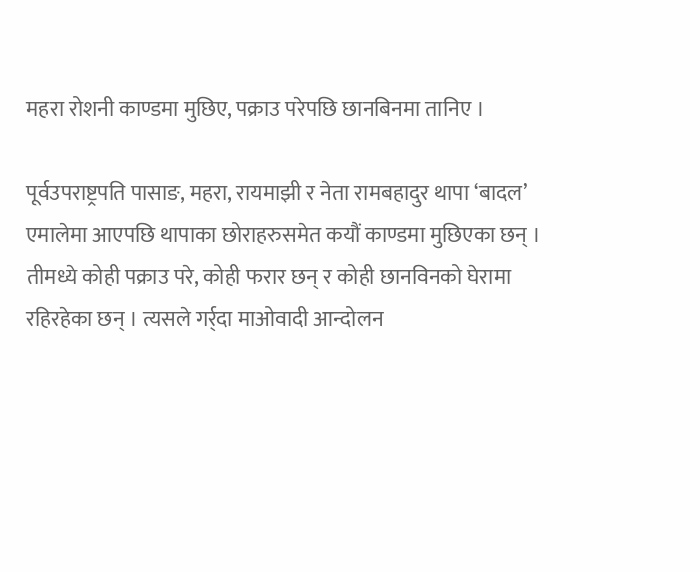महरा रोशनी काण्डमा मुछिए, पक्राउ परेपछि छानबिनमा तानिए ।

पूर्वउपराष्ट्रपति पासाङ, महरा, रायमाझी र नेता रामबहादुर थापा ‘बादल’ एमालेमा आएपछि थापाका छोराहरुसमेत कयौं काण्डमा मुछिएका छन् । तीमध्ये कोही पक्राउ परे, कोही फरार छन् र कोही छानविनको घेरामा रहिरहेका छन् । त्यसले गर्र्दा माओवादी आन्दोलन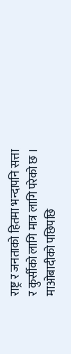राष्ट्र र जनताको हितमा भन्दापनि सत्ता र कुर्सीको लागि मात्र लागि परेको छ । माओबादीको पछिपछि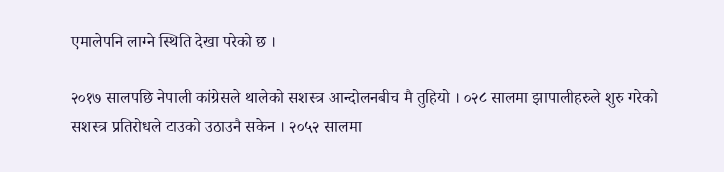एमालेपनि लाग्ने स्थिति देखा परेको छ ।

२०१७ सालपछि नेपाली कांग्रेसले थालेको सशस्त्र आन्दोलनबीच मै तुहियो । ०२८ सालमा झापालीहरुले शुरु गरेको सशस्त्र प्रतिरोधले टाउको उठाउनै सकेन । २०५२ सालमा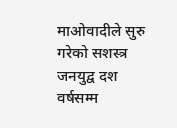माओवादीले सुरु गरेको सशस्त्र जनयुद्व दश वर्षसम्म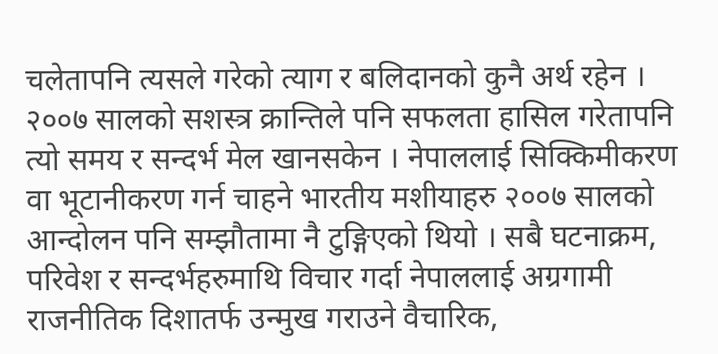चलेतापनि त्यसले गरेको त्याग र बलिदानको कुनै अर्थ रहेन । २००७ सालको सशस्त्र क्रान्तिले पनि सफलता हासिल गरेतापनि त्यो समय र सन्दर्भ मेल खानसकेन । नेपाललाई सिक्किमीकरण वा भूटानीकरण गर्न चाहने भारतीय मशीयाहरु २००७ सालको आन्दोलन पनि सम्झौतामा नै टुङ्गिएको थियो । सबै घटनाक्रम, परिवेश र सन्दर्भहरुमाथि विचार गर्दा नेपाललाई अग्रगामी राजनीतिक दिशातर्फ उन्मुख गराउने वैचारिक,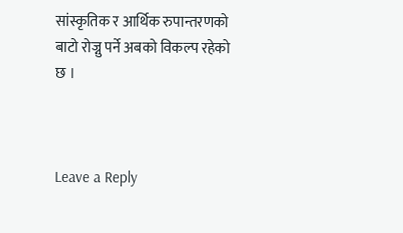सांस्कृतिक र आर्थिक रुपान्तरणको बाटो रोज्नु पर्ने अबको विकल्प रहेको छ ।



Leave a Reply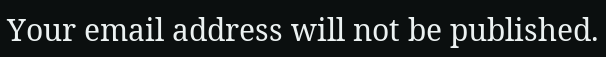Your email address will not be published.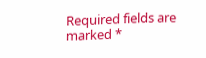Required fields are marked *